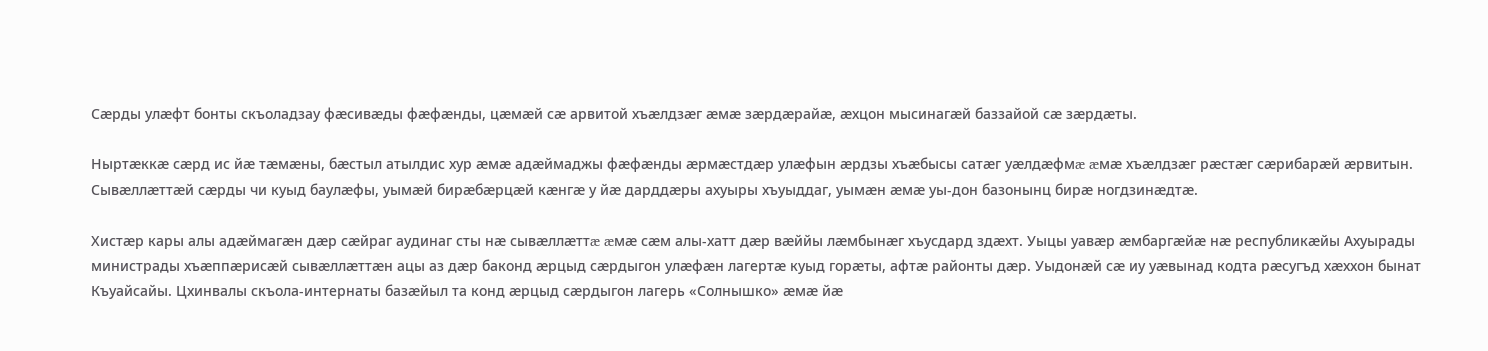Cæрды улæфт бонты скъоладзау фæсивæды фæфæнды, цæмæй сæ арвитой хъæлдзæг æмæ зæрдæрайæ, æхцон мысинагæй баззайой сæ зæрдæты.

Ныртæккæ сæрд ис йæ тæмæны, бæстыл атылдис хур æмæ адæймаджы фæфæнды æрмæстдæр улæфын æрдзы хъæбысы сатæг уæлдæфмæ æмæ хъæлдзæг рæстæг сæрибарæй æрвитын. Сывæллæттæй сæрды чи куыд баулæфы, уымæй бирæбæрцæй кæнгæ у йæ дарддæры ахуыры хъуыддаг, уымæн æмæ уы-дон базонынц бирæ ногдзинæдтæ.

Хистæр кары алы адæймагæн дæр сæйраг аудинаг сты нæ сывæллæттæ æмæ сæм алы-хатт дæр вæййы лæмбынæг хъусдард здæхт. Уыцы уавæр æмбаргæйæ нæ республикæйы Ахуырады министрады хъæппæрисæй сывæллæттæн ацы аз дæр баконд æрцыд сæрдыгон улæфæн лагертæ куыд горæты, афтæ районты дæр. Уыдонæй сæ иу уæвынад кодта рæсугъд хæххон бынат  Къуайсайы. Цхинвалы скъола-интернаты базæйыл та конд æрцыд сæрдыгон лагерь «Солнышко» æмæ йæ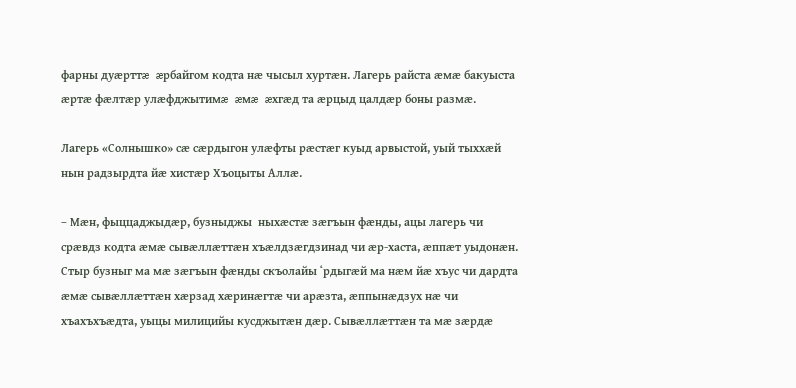фарны дуæрттæ æрбайгом кодта нæ чысыл хуртæн. Лагерь райста æмæ бакуыста æртæ фæлтæр улæфджытимæ æмæ æхгæд та æрцыд цалдæр боны размæ.

Лагерь «Солнышко» сæ сæрдыгон улæфты рæстæг куыд арвыстой, уый тыххæй нын радзырдта йæ хистæр Хъоцыты Аллæ.

– Мæн, фыццаджыдæр, бузныджы  ныхæстæ зæгъын фæнды, ацы лагерь чи срæвдз кодта æмæ сывæллæттæн хъæлдзæгдзинад чи æр-хаста, æппæт уыдонæн. Стыр бузныг ма мæ зæгъын фæнды скъолайы ʻрдыгæй ма нæм йæ хъус чи дардта æмæ сывæллæттæн хæрзад хæринæгтæ чи арæзта, æппынæдзух нæ чи хъахъхъæдта, уыцы милицийы кусджытæн дæр. Сывæллæттæн та мæ зæрдæ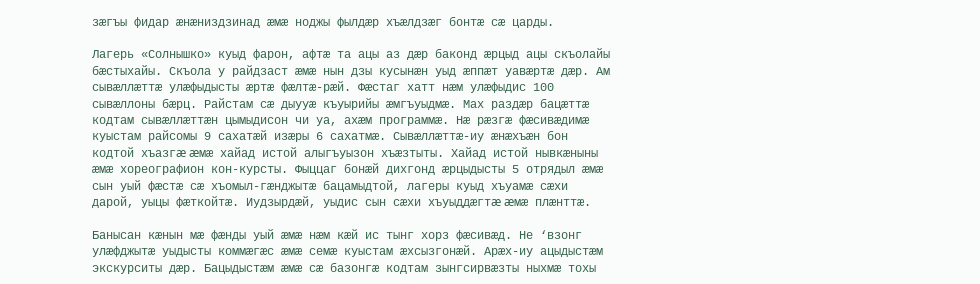зæгъы фидар æнæниздзинад æмæ ноджы фылдæр хъæлдзæг бонтæ сæ царды.

Лагерь «Солнышко» куыд фарон, афтæ та ацы аз дæр баконд æрцыд ацы скъолайы бæстыхайы. Скъола у райдзаст æмæ нын дзы кусынæн уыд æппæт уавæртæ дæр. Ам сывæллæттæ улæфыдысты æртæ фæлтæ-рæй. Фæстаг хатт нæм улæфыдис 100 сывæллоны бæрц. Райстам сæ дыууæ къуырийы æмгъуыдмæ. Мах раздæр бацæттæ кодтам сывæллæттæн цымыдисон чи уа, ахæм программæ. Нæ рæзгæ фæсивæдимæ куыстам райсомы 9 сахатæй изæры 6 сахатмæ. Сывæллæттæ-иу æнæхъæн бон кодтой хъазгæ æмæ хайад истой алыгъуызон хъæзтыты. Хайад истой нывкæныны æмæ хореографион кон-курсты. Фыццаг бонæй дихгонд æрцыдысты 5 отрядыл æмæ сын уый фæстæ сæ хъомыл-гæнджытæ бацамыдтой, лагеры куыд хъуамæ сæхи дарой, уыцы фæткойтæ. Иудзырдæй, уыдис сын сæхи хъуыддæгтæ æмæ плæнттæ.

Банысан кæнын мæ фæнды уый æмæ нæм кæй ис тынг хорз фæсивæд. Не ‘взонг улæфджытæ уыдысты коммæгæс æмæ семæ куыстам æхсызгонæй. Арæх-иу ацыдыстæм экскурситы дæр. Бацыдыстæм æмæ сæ базонгæ кодтам зынгсирвæзты ныхмæ тохы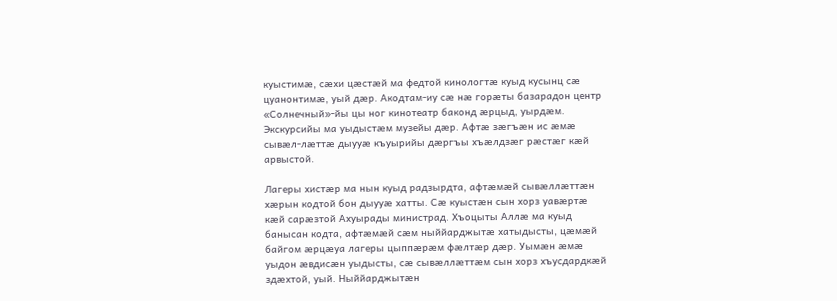куыстимæ, сæхи цæстæй ма федтой кинологтæ куыд кусынц сæ цуанонтимæ, уый дæр. Акодтам-иу сæ нæ горæты базарадон центр «Солнечный»-йы цы ног кинотеатр баконд æрцыд, уырдæм. Экскурсийы ма уыдыстæм музейы дæр. Афтæ зæгъæн ис æмæ сывæл-лæттæ дыууæ къуырийы дæргъы хъæлдзæг рæстæг кæй арвыстой.

Лагеры хистæр ма нын куыд радзырдта, афтæмæй сывæллæттæн хæрын кодтой бон дыууæ хатты. Сæ куыстæн сын хорз уавæртæ кæй сарæзтой Ахуырады министрад. Хъоцыты Аллæ ма куыд банысан кодта, афтæмæй сæм ныййарджытæ хатыдысты, цæмæй байгом æрцæуа лагеры цыппæрæм фæлтæр дæр. Уымæн æмæ уыдон æвдисæн уыдысты, сæ сывæллæттæм сын хорз хъусдардкæй здæхтой, уый. Ныййарджытæн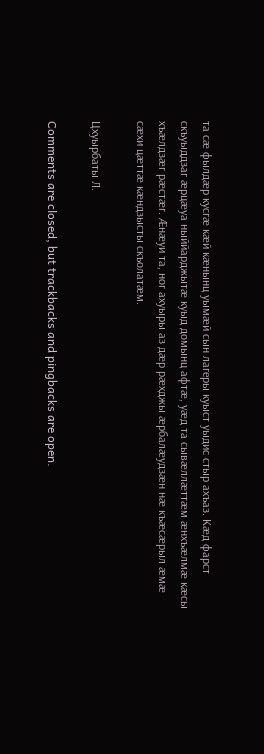та сæ фылдæр кусгæ кæй кæнынц уымæй сын лагеры куыст уыдис стыр ахъаз. Кæд фарст скъуыддзаг æрцæуа ныййарджытæ куыд домынц афтæ, уæд та сывæллæттæм æнхъæлмæ кæсы хъæлдзæг рæстæг. Æнæуи та, ног ахуыры аз дæр рæхджы æрбалæудзæн нæ къæсæрыл æмæ сæхи цæттæ кæндзысты скъолатæм.

Цхуырбаты Л.

Comments are closed, but trackbacks and pingbacks are open.